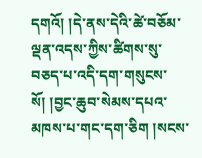དགའོ། །དེ་ནས་དེའི་ཚེ་བཅོམ་ལྡན་འདས་ཀྱིས་ཚིགས་སུ་བཅད་པ་འདི་དག་གསུངས་སོ། །བྱང་ཆུབ་སེམས་དཔའ་མཁས་པ་གང་དག་ཅིག །སངས་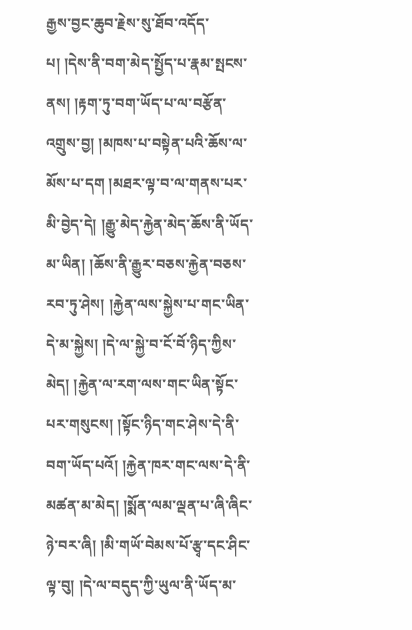རྒྱས་བྱང་ཆུབ་རྗེས་སུ་ཐོབ་འདོད་པ། །དེས་ནི་བག་མེད་སྤྱོད་པ་རྣམ་སྤངས་ནས། །རྟག་ཏུ་བག་ཡོད་པ་ལ་བརྩོན་འགྲུས་བྱ། །མཁས་པ་བསྟེན་པའི་ཆོས་ལ་མོས་པ་དག །མཐར་ལྟ་བ་ལ་གནས་པར་མི་བྱེད་དེ། །རྒྱུ་མེད་རྐྱེན་མེད་ཆོས་ནི་ཡོད་མ་ཡིན། །ཆོས་ནི་རྒྱུར་བཅས་རྐྱེན་བཅས་རབ་ཏུ་ཤེས། །རྐྱེན་ལས་སྐྱེས་པ་གང་ཡིན་དེ་མ་སྐྱེས། །དེ་ལ་སྐྱེ་བ་ངོ་བོ་ཉིད་ཀྱིས་མེད། །རྐྱེན་ལ་རག་ལས་གང་ཡིན་སྟོང་པར་གསུངས། །སྟོང་ཉིད་གང་ཤེས་དེ་ནི་བག་ཡོད་པའོ། །རྐྱེན་ཁར་གང་ལས་དེ་ནི་མཚན་མ་མེད། །སྨོན་ལམ་ལྡན་པ་ཞི་ཞིང་ཉེ་བར་ཞི། །མི་གཡོ་བེམས་པོ་རྩྭ་དང་ཤིང་ལྟ་བུ། །དེ་ལ་བདུད་ཀྱི་ཡུལ་ནི་ཡོད་མ་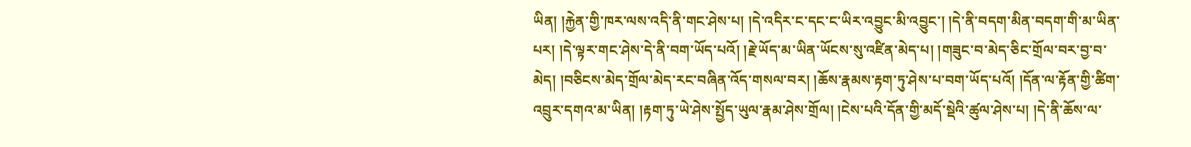ཡིན། །རྐྱེན་གྱི་ཁར་ལས་འདི་ནི་གང་ཤེས་པ། །དེ་འདིར་ང་དང་ང་ཡིར་འབྱུང་མི་འབྱུང་། །དེ་ནི་བདག་མིན་བདག་གི་མ་ཡིན་པར། །དེ་ལྟར་གང་ཤེས་དེ་ནི་བག་ཡོད་པའོ། །རྗེ་ཡོད་མ་ཡིན་ཡོངས་སུ་འཛིན་མེད་པ། །གཟུང་བ་མེད་ཅིང་གྲོལ་བར་བྱ་བ་མེད། །བཅིངས་མེད་གྲོལ་མེད་རང་བཞིན་འོད་གསལ་བར། །ཆོས་རྣམས་རྟག་ཏུ་ཤེས་པ་བག་ཡོད་པའོ། །དོན་ལ་རྟོན་གྱི་ཚིག་འབྲུར་དགའ་མ་ཡིན། །རྟག་ཏུ་ཡེ་ཤེས་སྤྱོད་ཡུལ་རྣམ་ཤེས་གྲོལ། །ངེས་པའི་དོན་གྱི་མདོ་སྡེའི་ཚུལ་ཤེས་པ། །དེ་ནི་ཆོས་ལ་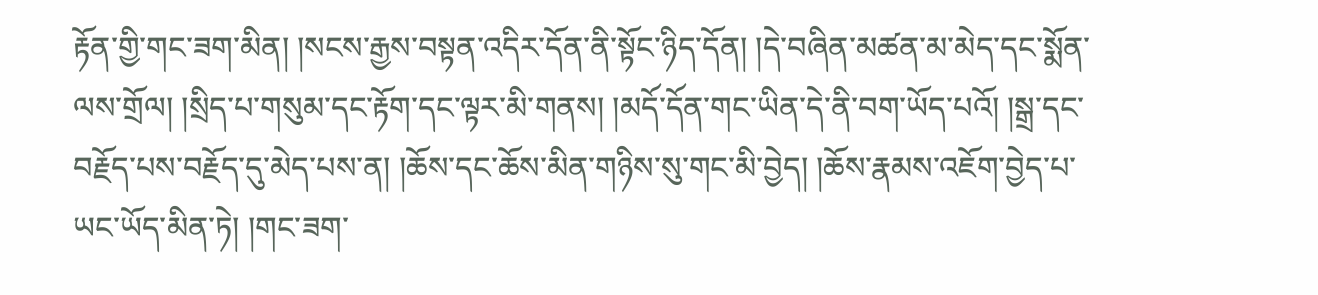རྟོན་གྱི་གང་ཟག་མིན། །སངས་རྒྱས་བསྟན་འདིར་དོན་ནི་སྟོང་ཉིད་དོན། །དེ་བཞིན་མཚན་མ་མེད་དང་སྨོན་ལས་གྲོལ། །སྲིད་པ་གསུམ་དང་རྟོག་དང་ལྟར་མི་གནས། །མདོ་དོན་གང་ཡིན་དེ་ནི་བག་ཡོད་པའོ། །སྒྲ་དང་བརྗོད་པས་བརྗོད་དུ་མེད་པས་ན། །ཆོས་དང་ཆོས་མིན་གཉིས་སུ་གང་མི་བྱེད། །ཆོས་རྣམས་འཇོག་བྱེད་པ་ཡང་ཡོད་མིན་ཏེ། །གང་ཟག་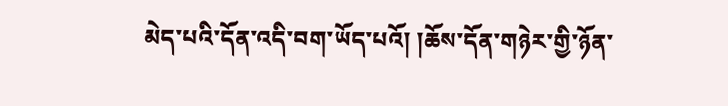མེད་པའི་དོན་འདི་བག་ཡོད་པའོ། །ཆོས་དོན་གཉེར་གྱི་ཉོན་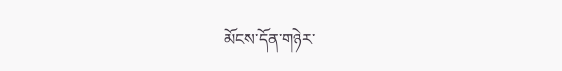མོངས་དོན་གཉེར་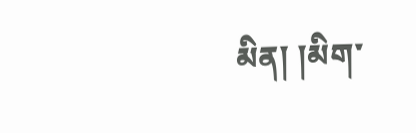མིན། །མིག་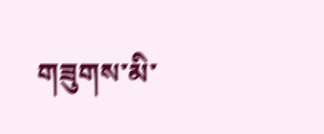གཟུགས་མི་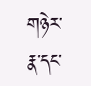གཉེར་རྣ་དང་